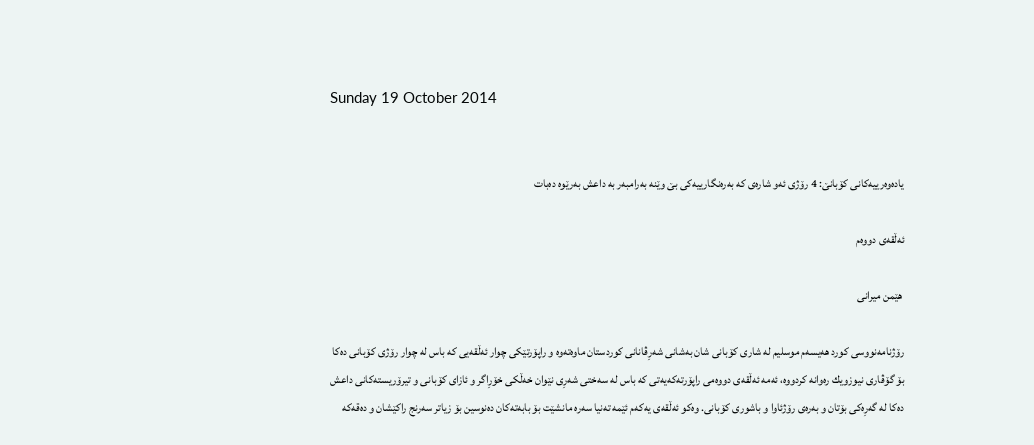Sunday 19 October 2014


یاده‌وه‌رییه‌كانى كۆبانێ: 4 رۆژى ئه‌و شاره‌ى كه‌ به‌ره‌نگارییه‌كى بێ وێنه‌ به‌رامبه‌ر به‌ داعش به‌رێوه‌ ده‌بات

ئه‌ڵقه‌ى دووه‌م

 هێمن میرانى

رۆژنامه‌نووسى كورد هه‌یسه‌م موسلیم له‌ شارى كۆبانى شان به‌شانى شه‌رِڤانانى كوردستان ماوه‌ته‌وه‌ و راپۆرتێكى چوار ئه‌ڵقه‌یی كه‌ باس له‌ چوار رۆژى كۆبانى ده‌كا بۆ گۆڤارى نیوزویك ره‌وانه‌ كردووه‌، ئه‌مه‌ ئه‌ڵقه‌ى دووه‌مى راپۆرته‌كه‌یه‌تى كه‌ باس له‌ سه‌ختى شه‌رِى نێوان خه‌ڵكى خۆرِاگر و ئازاى كۆبانى و تیرۆریسته‌كانى داعش ده‌كا له‌ گه‌رِه‌كى بۆتان و به‌ره‌ى رۆژئاوا و باشورى كۆبانى. وه‌كو ئه‌ڵقه‌ى یه‌كه‌م ئێمه‌ ته‌نیا سه‌ره‌ مانشێت بۆ بابه‌ته‌كان ده‌نوسین بۆ زیاتر سه‌رنج راكێشان و ده‌قه‌كه‌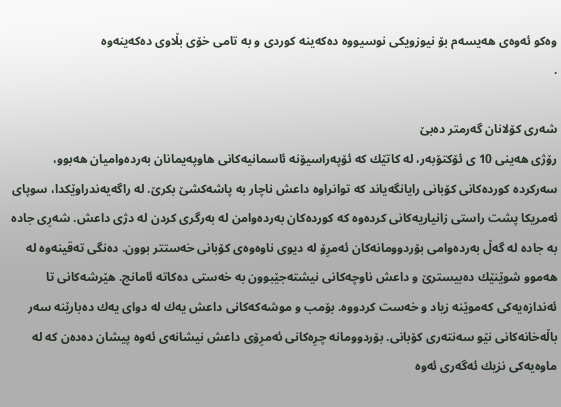وه‌كو ئه‌وه‌ى هه‌یسه‌م بۆ نیوزویكى نوسیووه‌ ده‌كه‌ینه‌ كوردى و به‌ تامى خۆى بڵاوى ده‌كه‌ینه‌وه
.

شه‌رى كۆلانان گه‌رمتر ده‌بێ
رۆژى هه‌ینى 10 ى ئۆكتۆبه‌ر، له‌ كاتێك كه‌ ئۆپه‌راسیۆنه‌ ئاسمانیه‌كانى هاوپه‌یمانان به‌رده‌وامیان هه‌بوو، سه‌ركرده‌ كورده‌كانى كۆبانى رایانگه‌یاند كه‌ توانراوه‌ داعش ناچار به‌ پاشه‌كشێ بكرێ. له‌ راگه‌یه‌ندراوێكدا، سوپاى ئه‌مریكا پشت راستى زانیاریه‌كانى كرده‌وه‌ كه‌ كورده‌كان به‌رده‌وامن له‌ به‌رگرى كردن له‌ دژى داعش. شه‌رِى جاده‌ به‌ جاده‌ له‌ گه‌ڵ به‌رده‌وامى بۆردوومانه‌كان ئه‌مرِۆ له‌ دیوى ناوه‌وه‌ى كۆبانى خه‌ستتر بوون. ده‌نگى ته‌قینه‌وه‌ له‌ هه‌موو شوێنێك ده‌بیسترێ و داعش ناوچه‌كانى نیشته‌جێبوون به‌ خه‌ستى ده‌كاته‌ ئامانج. هێرشه‌كانى تا ئه‌ندازه‌یه‌كى كه‌موێنه‌ زیاد و خه‌ست كردووه‌. بۆمب و موشه‌كه‌كانى داعش یه‌ك له‌ دواى یه‌ك ده‌بارێنه‌ سه‌ر باڵه‌خانه‌كانى نێو سه‌نته‌رى كۆبانى. بۆردوومانه‌ چرِه‌كانى ئه‌مرِۆى داعش نیشانه‌ى ئه‌وه‌ پیشان ده‌ده‌ن كه‌ له‌ ماوه‌یه‌كى نزیك ئه‌گه‌رى ئه‌وه‌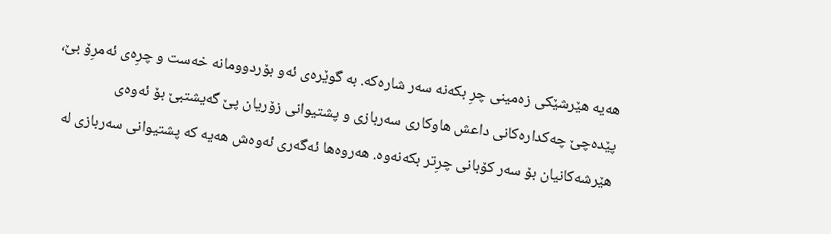هه‌یه‌ هێرشێكى زه‌مینى چرِ بكه‌نه‌ سه‌ر شاره‌كه‌. به‌ گوێره‌ى ئه‌و بۆردوومانه‌ خه‌ست و چرِه‌ى ئه‌مرِۆ بێ، پێده‌چێ چه‌كداره‌كانى داعش هاوكارى سه‌ربازى و پشتیوانى زۆریان پێ گه‌یشتبێ بۆ ئه‌وه‌ى هێرشه‌كانیان بۆ سه‌ر كۆبانى چرِتر بكه‌نه‌وه‌. هه‌روه‌ها ئه‌گه‌رى ئه‌وه‌ش هه‌یه‌ كه‌ پشتیوانى سه‌ربازى له‌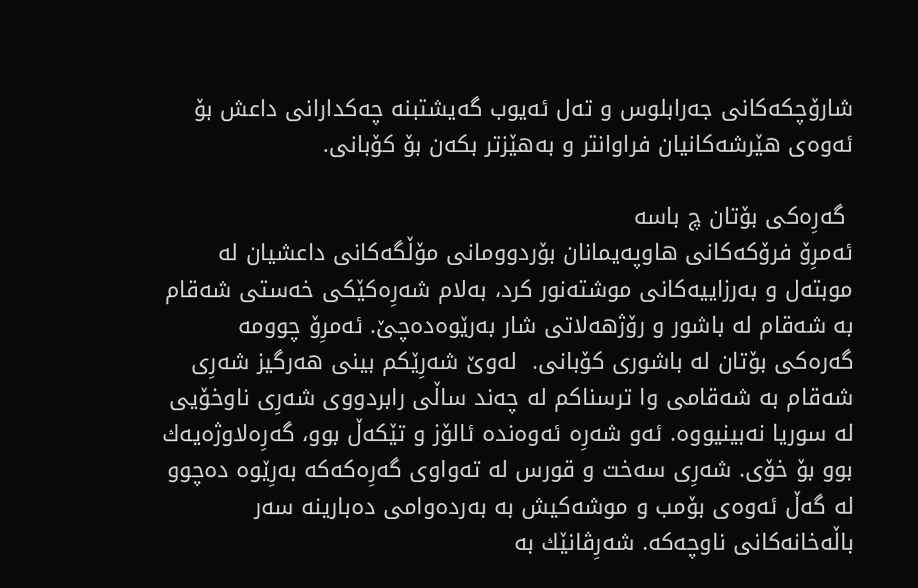شارۆچكه‌كانى جه‌رابلوس و ته‌ل ئه‌یوب گه‌یشتبنه‌ چه‌كدارانى داعش بۆ ئه‌وه‌ى هێرشه‌كانیان فراوانتر و به‌هێزتر بكه‌ن بۆ كۆبانى.

 گه‌رِه‌كى بۆتان چ باسه‌
ئه‌مرِۆ فرۆكه‌كانى هاوپه‌یمانان بۆردوومانى مۆڵگه‌كانى داعشیان له‌ موبته‌ل و به‌رزاییه‌كانى موشته‌نور كرد، به‌لام شه‌رِه‌كێكى خه‌ستى شه‌قام به‌ شه‌قام له‌ باشور و رۆژهه‌لاتى شار به‌رێوه‌ده‌چێ. ئه‌مرِۆ چوومه‌ گه‌ره‌كى بۆتان له‌ باشورى كۆبانى.  له‌وێ شه‌رِێكم بینى هه‌رگیز شه‌رِى شه‌قام به‌ شه‌قامى وا ترسناكم له‌ چه‌ند ساڵى رابردووى شه‌رِى ناوخۆیی له‌ سوریا نه‌بینیووه‌. ئه‌و شه‌رِه‌ ئه‌وه‌نده‌ ئالۆز و تێكه‌ڵ بوو، گه‌رِه‌لاوژه‌یه‌ك بوو بۆ خۆى. شه‌رِى سه‌خت و قورس له‌ ته‌واوى گه‌رِه‌كه‌كه‌ به‌رِێوه‌ ده‌چوو له‌ گه‌ڵ ئه‌وه‌ى بۆمب و موشه‌كیش به‌ به‌رده‌وامى ده‌بارینه‌ سه‌ر باڵه‌خانه‌كانى ناوچه‌كه‌. شه‌رِڤانێك به‌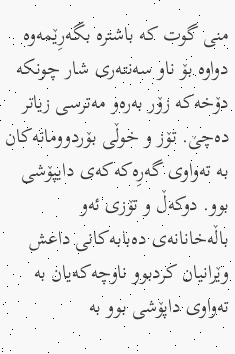منى گوت كه‌ باشتره‌ بگه‌رِێمه‌وه‌ دواوه‌ بۆ ناو سه‌نته‌رى شار چونكه‌ دۆخه‌كه‌ زۆر به‌ره‌و مه‌ترسى زیاتر ده‌چێ. تۆز و خوڵى بۆردوومانه‌كان به‌ ته‌واوى گه‌رِه‌كه‌كه‌ى دایپۆشى بوو. دوكه‌ڵ و تۆزى ئه‌و باڵه‌خانانه‌ى ده‌بابه‌كانى داعش وێرانیان كردبوو ناوچه‌كه‌یان به‌ ته‌واوى داپۆشى بوو به‌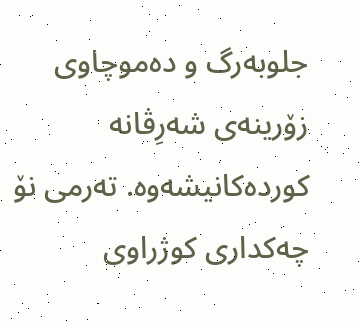جلوبه‌رگ و ده‌موچاوى زۆرینه‌ى شه‌رِڤانه‌ كورده‌كانیشه‌وه‌. ته‌رمى نۆ چه‌كدارى كوژراوى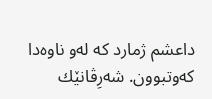داعشم ژمارد كه‌ له‌و ناوه‌دا كه‌وتبوون. شه‌رِڤانێك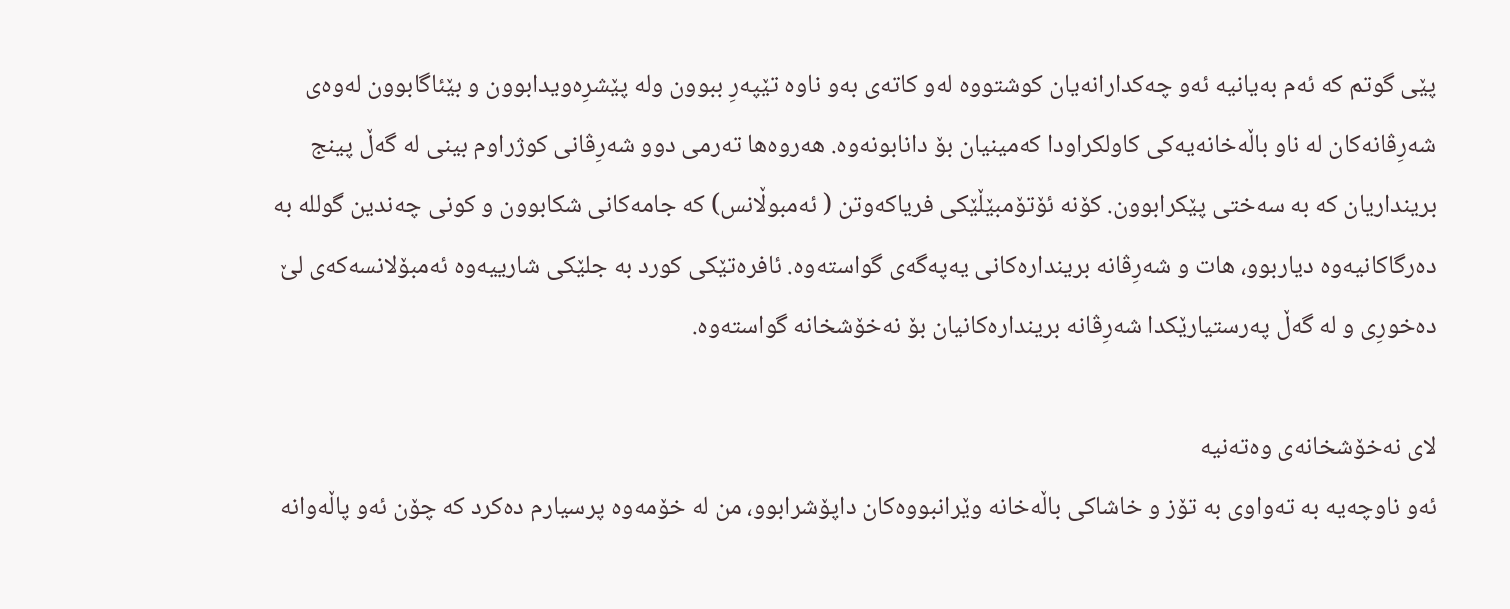پێى گوتم كه‌ ئه‌م به‌یانیه‌ ئه‌و چه‌كدارانه‌یان كوشتووه‌ له‌و كاته‌ى به‌و ناوه‌ تێپه‌رِ ببوون وله‌ پێشرِه‌ویدابوون و بێئاگابوون له‌وه‌ى شه‌رِڤانه‌كان له‌ ناو باڵه‌خانه‌یه‌كى كاولكراودا كه‌مینیان بۆ دانابونه‌وه‌. هه‌روه‌ها ته‌رمى دوو شه‌رِڤانى كوژراوم بینى له‌ گه‌ڵ پینج برینداریان كه‌ به‌ سه‌ختى پێكرابوون. كۆنه‌ ئۆتۆمبێڵێكى فریاكه‌وتن ( ئه‌مبوڵانس) كه‌ جامه‌كانى شكابوون و كونى چه‌ندین گولله‌ به‌ ده‌رگاكانیه‌وه‌ دیاربوو، هات و شه‌رِڤانه‌ برینداره‌كانى یه‌په‌گه‌ى گواسته‌وه‌. ئافره‌تێكى كورد به‌ جلێكى شارییه‌وه‌ ئه‌مبۆلانسه‌كه‌ى لێ ده‌خورِى و له‌ گه‌ڵ په‌رستیارێكدا شه‌رِڤانه‌ برینداره‌كانیان بۆ نه‌خۆشخانه‌ گواسته‌وه‌.

لاى نه‌خۆشخانه‌ى وه‌ته‌نیه‌
ئه‌و ناوچه‌یه‌ به‌ ته‌واوى به‌ تۆز و خاشاكى باڵه‌خانه‌ وێرانبووه‌كان داپۆشرابوو، من له‌ خۆمه‌وه‌ پرسیارم ده‌كرد كه‌ چۆن ئه‌و پاڵه‌وانه‌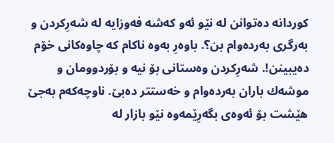كوردانه‌ ده‌توانن له‌ نێو ئه‌و كه‌شه‌ فه‌وزایه‌ له‌ شه‌رِكردن و به‌رگرى به‌رده‌وام بن؟. باوه‌رِ به‌وه‌ ناكام كه‌ چاوه‌كانى خۆم ده‌یبینن!. شه‌رِكردن وه‌ستانى بۆ نیه‌ و بۆردوومان و موشه‌ك باران به‌رده‌وام و خه‌ستتر ده‌بێ. ناوچه‌كه‌م به‌جێ هێشت بۆ ئه‌وه‌ى بگه‌رِێمه‌وه‌ نێو بازار له‌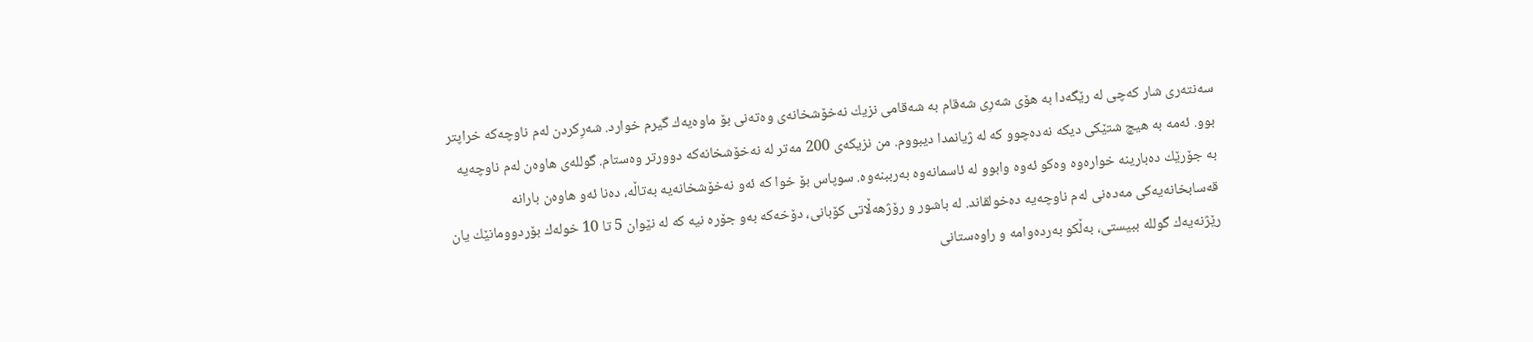سه‌نته‌رى شار كه‌چى له‌ رێگه‌دا به‌ هۆى شه‌رِى شه‌قام به‌ شه‌قامى نزیك نه‌خۆشخانه‌ى وه‌ته‌نى بۆ ماوه‌یه‌ك گیرم خوارد. شه‌رِكردن له‌م ناوچه‌كه‌ خراپتر بوو. ئه‌مه‌ به‌ هیچ شتێكى دیكه‌ نه‌ده‌چوو كه‌ له‌ ژیانمدا دیبووم. من نزیكه‌ى 200 مه‌تر له‌ نه‌خۆشخانه‌كه‌ دوورتر وه‌ستام. گولله‌ى هاوه‌ن له‌م ناوچه‌یه‌ به‌ جۆرێك ده‌بارینه‌ خواره‌وه‌ وه‌كو ئه‌وه‌ وابوو له‌ ئاسمانه‌وه‌ به‌رببنه‌وه‌. سوپاس بۆ خوا كه‌ ئه‌و نه‌خۆشخانه‌یه‌ به‌تاڵه‌، ده‌نا ئه‌و هاوه‌ن بارانه‌ قه‌سابخانه‌یه‌كى مه‌ده‌نى له‌م ناوچه‌یه‌ ده‌خولقاند. له‌ باشور و رۆژهه‌ڵاتى كۆبانى، دۆخه‌كه‌ به‌و جۆره‌ نیه‌ كه‌ له‌ نێوان 5 تا 10 خوله‌ك بۆردوومانێك یان رێژنه‌یه‌ك گولله‌ ببیستى، به‌ڵكو به‌رده‌وامه‌ و راوه‌ستانى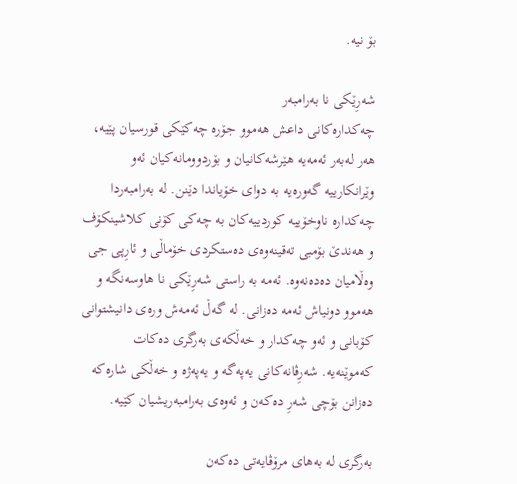بۆ نیه‌.

شه‌رِێكى نا به‌رامبه‌ر
چه‌كداره‌كانى داعش هه‌موو جۆره‌ چه‌كێكى قورسیان پێیه‌، هه‌ر له‌به‌ر ئه‌مه‌یه‌ هێرشه‌كانیان و بۆردوومانه‌كیان ئه‌و وێرانكارییه‌ گه‌وره‌یه‌ به‌ دواى خۆیاندا دێنن. له‌ به‌رامبه‌ردا چه‌كداره‌ ناوخۆییه‌ كوردییه‌كان به‌ چه‌كى كۆنى كلاشینكۆف و هه‌ندێ بۆمبى ته‌قینه‌وه‌ى ده‌ستكردى خۆماڵى و ئارِپى جى وه‌ڵامیان ده‌ده‌نه‌وه‌. ئه‌مه‌ به‌ راستى شه‌رِێكى نا هاوسه‌نگه‌ و هه‌موو دونیاش ئه‌مه‌ ده‌زانی. له‌ گه‌ڵ ئه‌مه‌ش وره‌ى دانیشتوانى كۆبانى و ئه‌و چه‌كدار و خه‌ڵكه‌ى به‌رگرى ده‌كات كه‌موێنه‌یه‌. شه‌رِڤانه‌كانى یه‌په‌گه‌ و یه‌په‌ژه‌ و خه‌ڵكى شاره‌كه‌ ده‌زانن بۆچى شه‌رِ ده‌كه‌ن و ئه‌وه‌ى به‌رامبه‌ریشیان كێیه‌.

به‌رگرى له‌ به‌هاى مرۆڤایه‌تى ده‌كه‌ن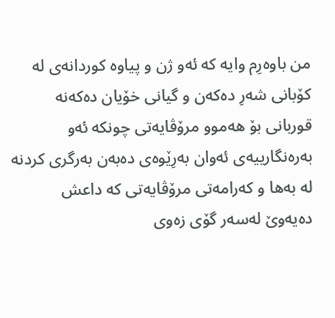من باوه‌رِم وایه‌ كه‌ ئه‌و ژن و پیاوه‌ كوردانه‌ى له‌ كۆبانى شه‌رِ ده‌كه‌ن و گیانى خۆیان ده‌كه‌نه‌ قوربانى بۆ هه‌موو مرۆڤایه‌تى چونكه‌ ئه‌و به‌ره‌نگارییه‌ى ئه‌وان به‌رِێوه‌ى ده‌به‌ن به‌رگرى كردنه‌ له‌ به‌ها و كه‌رامه‌تى مرۆڤایه‌تى كه‌ داعش ده‌یه‌وێ له‌سه‌ر گۆى زه‌وى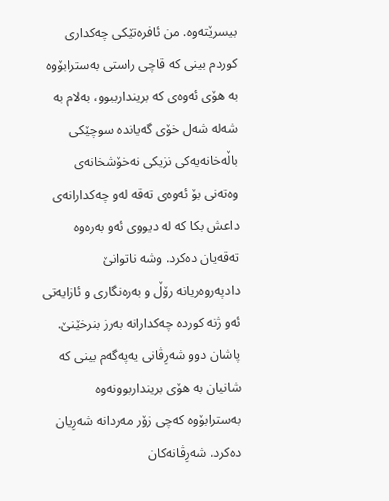بیسرێته‌وه‌. من ئافره‌تێكى چه‌كدارى كوردم بینى كه‌ قاچى راستى به‌سترابۆوه‌ به‌ هۆى ئه‌وه‌ى كه‌ بریندارببوو، به‌لام به‌ شه‌له‌ شه‌ل خۆى گه‌یانده‌ سوچێكى باڵه‌خانه‌یه‌كى نزیكى نه‌خۆشخانه‌ى وه‌ته‌نى بۆ ئه‌وه‌ى ته‌قه‌ له‌و چه‌كدارانه‌ى داعش بكا كه‌ له‌ دیووى ئه‌و به‌ره‌وه‌ ته‌قه‌یان ده‌كرد. وشه‌ ناتوانێ دادپه‌روه‌ریانه‌ رۆڵ و به‌ره‌نگارى و ئازایه‌تى ئه‌و ژنه‌ كورده‌ چه‌كدارانه‌ به‌رز بنرخێنێ. پاشان دوو شه‌رِڤانى یه‌په‌گه‌م بینى كه‌ شانیان به‌ هۆى برینداربوونه‌وه‌ به‌سترابۆوه‌ كه‌چى زۆر مه‌ردانه‌ شه‌رِیان ده‌كرد. شه‌رِڤانه‌كان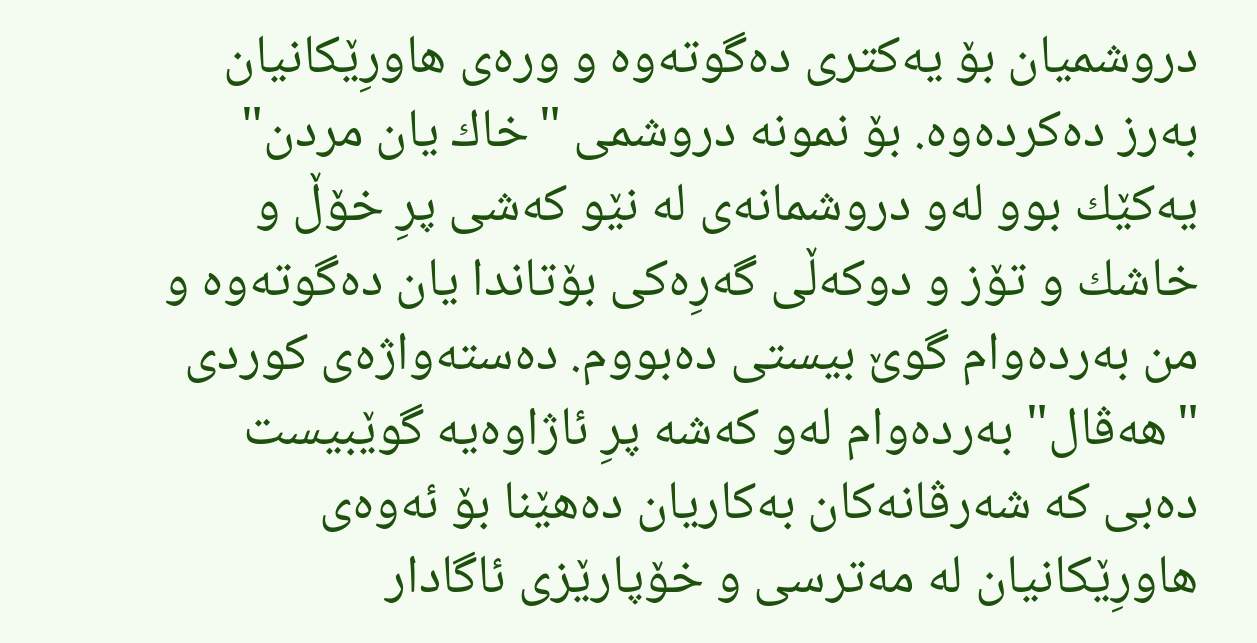دروشمیان بۆ یه‌كترى ده‌گوته‌وه‌ و وره‌ى هاورِێكانیان به‌رز ده‌كرده‌وه‌. بۆ نمونه‌ دروشمى "خاك یان مردن" یه‌كێك بوو له‌و دروشمانه‌ى له‌ نێو كه‌شى پرِ خۆڵ و خاشك و تۆز و دوكه‌ڵى گه‌رِه‌كى بۆتاندا یان ده‌گوته‌وه‌ و من به‌رده‌وام گوێ بیستى ده‌بووم. ده‌سته‌واژه‌ى كوردى "هه‌ڤال" به‌رده‌وام له‌و كه‌شه‌ پرِ ئاژاوه‌یه‌ گوێبیست ده‌بی كه‌ شه‌رڤانه‌كان به‌كاریان ده‌هێنا بۆ ئه‌وه‌ى هاورِێكانیان له‌ مه‌ترسى و خۆپارێزى ئاگادار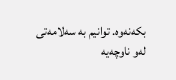بكه‌نه‌وه‌. توانیم به‌ سه‌لامه‌تى له‌و ناوچه‌یه‌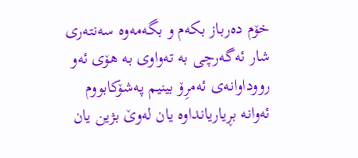خۆم ده‌رباز بكه‌م و بگه‌مه‌وه‌ سه‌نته‌رى شار ئه‌گه‌رچى به‌ ته‌واوى به‌ هۆى ئه‌و رووداوانه‌ى ئه‌مرِۆ بینیم په‌شۆكابووم
ئه‌وانه‌ بڕیاریانداوه‌ یان له‌وێ بژین یان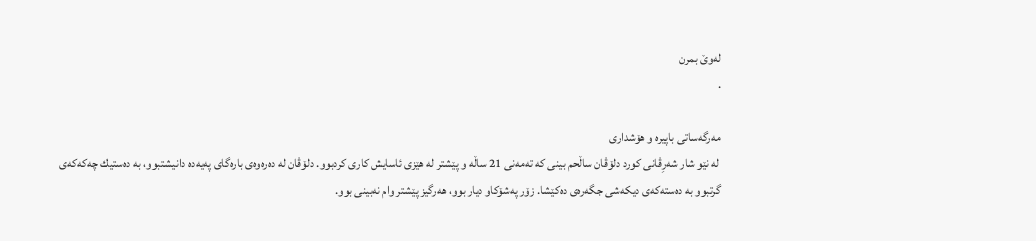له‌وێ بمرن
.

مه‌رگه‌ساتى باپیره‌ و هۆشدارى
 له‌ نێو شار شه‌رِڤانى كورد دلۆڤان ساڵحم بینى كه‌ ته‌مه‌نى 21 ساڵه‌ و پێشتر له‌ هێزى ئاسایش كارى كردبوو. دلۆڤان له‌ ده‌ره‌وه‌ى باره‌گاى په‌یه‌ده‌ دانیشتبوو، به‌ ده‌ستیك چه‌كه‌كه‌ى گرتبوو به‌ ده‌سته‌كه‌ى دیكه‌شى جگه‌ره‌ى ده‌كێشا. زۆر په‌شۆكاو دیار بوو، هه‌رگیز پێشتر وام نه‌بینی بوو.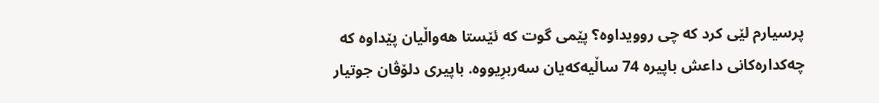پرسیارم لێى كرد كه‌ چى روویداوه‌؟ پێمى گوت كه‌ ئێستا هه‌واڵیان پێداوه‌ كه‌ چه‌كداره‌كانى داعش باپیره‌ 74 ساڵیه‌كه‌یان سه‌ربرِیووه‌. باپیرى دلۆڤان جوتیار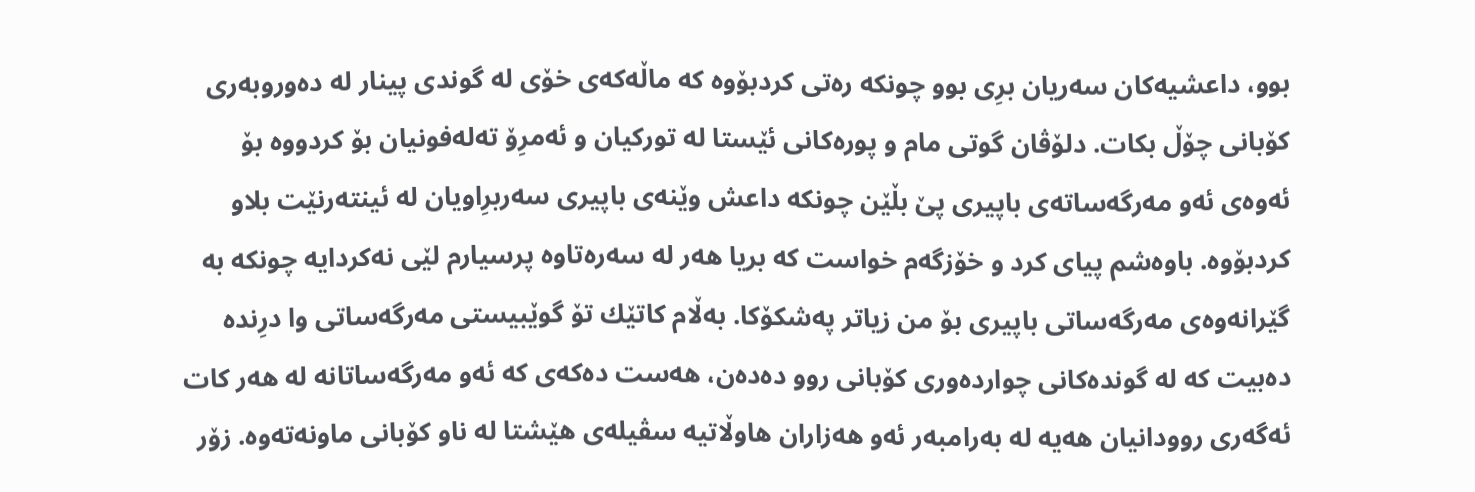بوو، داعشیه‌كان سه‌ریان برِى بوو چونكه‌ ره‌تى كردبۆوه‌ كه‌ ماڵه‌كه‌ى خۆى له‌ گوندى پینار له‌ ده‌وروبه‌رى كۆبانى چۆڵ بكات. دلۆڤان گوتى مام و پوره‌كانى ئێستا له‌ توركیان و ئه‌مرِۆ ته‌له‌فونیان بۆ كردووه‌ بۆ ئه‌وه‌ى ئه‌و مه‌رگه‌ساته‌ى باپیرى پێ بڵێن چونكه‌ داعش وێنه‌ى باپیرى سه‌ربرِاویان له‌ ئینته‌رنێت بلاو كردبۆوه‌. باوه‌شم پیاى كرد و خۆزگه‌م خواست كه‌ بریا هه‌ر له‌ سه‌ره‌تاوه‌ پرسیارم لێى نه‌كردایه‌ چونكه‌ به‌ گێرانه‌وه‌ى مه‌رگه‌ساتى باپیرى بۆ من زیاتر په‌شكۆكا. به‌ڵام كاتێك تۆ گوێبیستى مه‌رگه‌ساتى وا درِنده‌ ده‌بیت كه‌ له‌ گونده‌كانى چوارده‌ورى كۆبانى روو ده‌ده‌ن، هه‌ست ده‌كه‌ى كه‌ ئه‌و مه‌رگه‌ساتانه‌ له‌ هه‌ر كات ئه‌گه‌رى روودانیان هه‌یه‌ له‌ به‌رامبه‌ر ئه‌و هه‌زاران هاوڵاتیه‌ سڤیله‌ى هێشتا له‌ ناو كۆبانى ماونه‌ته‌وه‌. زۆر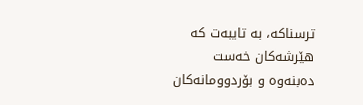ترسناكه‌، به‌ تایبه‌ت كه‌ هێرشه‌كان خه‌ست ده‌بنه‌وه‌ و بۆردوومانه‌كان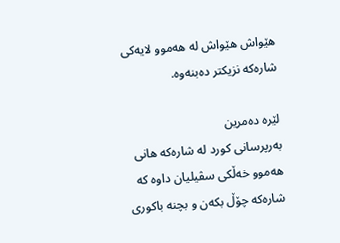هێواش هێواش له‌ هه‌موو لایه‌كى شاره‌كه‌ نزیكتر ده‌بنه‌وه‌.

لێره‌ ده‌مرین
به‌رپرسانى كورد له‌ شاره‌كه‌ هانى هه‌موو خه‌ڵكى سڤیلیان داوه‌ كه‌ شاره‌كه‌ چۆڵ بكه‌ن و بچنه‌ باكورى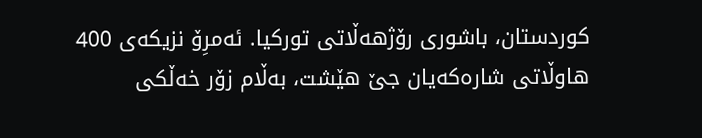كوردستان، باشورى رۆژهه‌ڵاتى توركیا. ئه‌مرِۆ نزیكه‌ى 400 هاوڵاتى شاره‌كه‌یان جێ هێشت، به‌ڵام زۆر خه‌ڵكى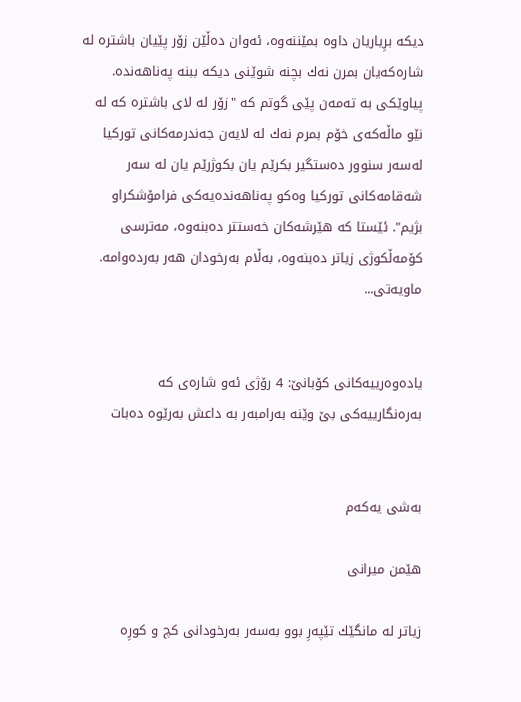دیكه‌ برِیاریان داوه‌ بمێننه‌وه‌، ئه‌وان ده‌ڵێن زۆر پێیان باشتره‌ له‌ شاره‌كه‌یان بمرن نه‌ك بچنه‌ شوێنى دیكه‌ ببنه‌ په‌ناهه‌نده‌. پیاوێكى به‌ ته‌مه‌ن پێى گوتم كه‌ "زۆر له‌ لای باشتره‌ كه‌ له‌ نێو ماڵه‌كه‌ى خۆم بمرم نه‌ك له‌ لایه‌ن جه‌ندرمه‌كانى توركیا له‌سه‌ر سنوور ده‌ستگیر بكرێم یان بكوژرێم یان له‌ سه‌ر شه‌قامه‌كانى توركیا وه‌كو په‌ناهه‌نده‌یه‌كى فرامۆشكراو بژیم". ئێستا كه‌ هێرشه‌كان خه‌ستتر ده‌بنه‌وه‌، مه‌ترسى كۆمه‌ڵكوژى زیاتر ده‌بنه‌وه‌، به‌ڵام به‌رخودان هه‌ر به‌رده‌وامه‌. ماویه‌تى...


یاده‌وه‌رییه‌كانى كۆبانێ: 4 رۆژى ئه‌و شاره‌ى كه‌ به‌ره‌نگارییه‌كى بێ وێنه‌ به‌رامبه‌ر به‌ داعش به‌رێوه‌ ده‌بات


به‌شى یه‌كه‌م

هێمن میرانى

زیاتر له‌ مانگێك تێپه‌رِ بوو به‌سه‌ر به‌رخودانى كچ و كورِه‌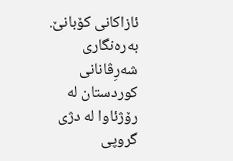ئازاكانى كۆبانێ. به‌ره‌نگارى شه‌رِڤانانى كوردستان له‌ رۆژئاوا له‌ دژى گروپى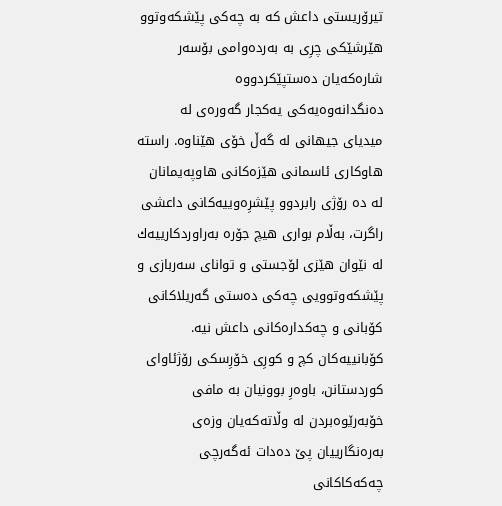تیرۆریستى داعش كه‌ به‌ چه‌كى پێشكه‌وتوو هێرشێكى چرِى به‌ به‌رده‌وامى بۆسه‌ر شاره‌كه‌یان ده‌ستپێكردووه‌ ده‌نگدانه‌وه‌یه‌كى یه‌كجار گه‌وره‌ى له‌ میدیاى جیهانى له‌ گه‌ڵ خۆى هێناوه‌. راسته‌ هاوكارى ئاسمانى هێزه‌كانى هاوپه‌یمانان له‌ ده‌ رۆژى رابردوو پێشرِه‌وییه‌كانى داعشى راگرت، به‌ڵام بوارى هیچ جۆره‌ به‌راوردكارییه‌ك له‌ نێوان هێزى لۆجستى و تواناى سه‌ربازى و پێشكه‌وتوویی چه‌كى ده‌ستى گه‌ریلاكانى كۆبانى و چه‌كداره‌كانى داعش نیه‌. كۆبانییه‌كان كچ و كورِى خۆرِسكى رۆژئاواى كوردستانن، باوه‌رِ بوونیان به‌ مافى خۆبه‌رێوه‌بردن له‌ وڵاته‌كه‌یان وزه‌ى به‌ره‌نگارییان پێ ده‌دات ئه‌گه‌رچى چه‌كه‌كاكانى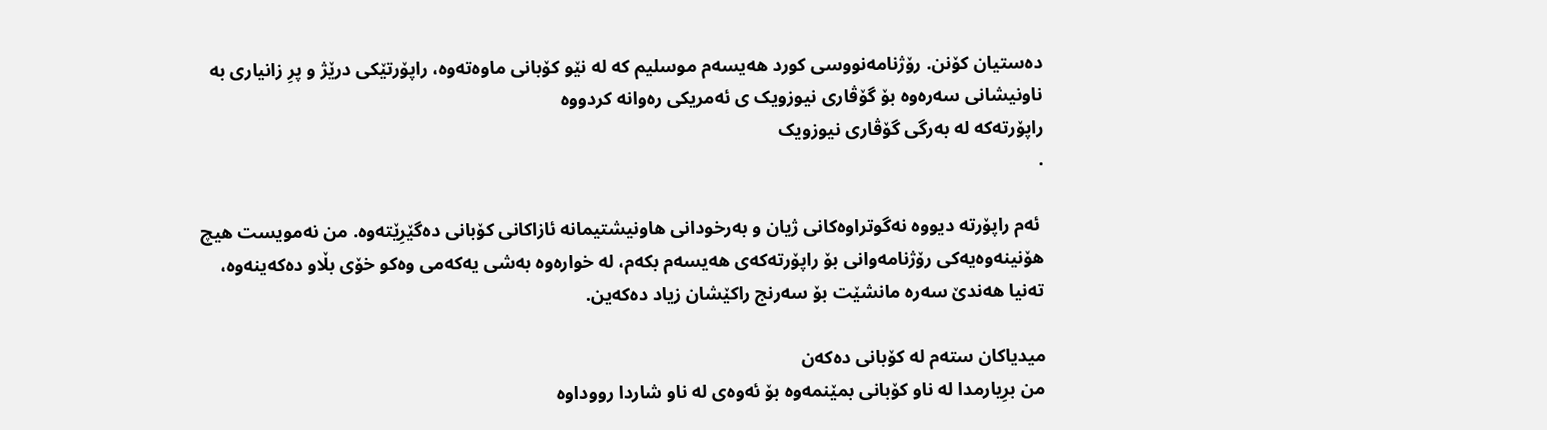ده‌ستیان كۆنن. رۆژنامه‌نووسى كورد هه‌یسه‌م موسلیم كه‌ له‌ نێو كۆبانى ماوه‌ته‌وه‌، راپۆرتێكى درێژ و پرِ زانیارى به‌ ناونیشانى سه‌ره‌وه‌ بۆ گۆڤارى نیوزویک ی ئه‌مریکی ره‌وانه‌ كردووه
راپۆرته‌که‌ له‌ به‌رگی گۆڤاری نیوزویک
.

 ئه‌م راپۆرته‌ دیووه‌ نه‌گوتراوه‌كانى ژیان و به‌رخودانى هاونیشتیمانه‌ ئازاكانى كۆبانى ده‌گێرِێته‌وه‌. من نه‌مویست هیچ هۆنینه‌وه‌یه‌كى رۆژنامه‌وانى بۆ راپۆرته‌كه‌ى هه‌یسه‌م بكه‌م، له‌ خواره‌وه‌ به‌شى یه‌كه‌مى وه‌كو خۆى بڵاو ده‌كه‌ینه‌وه‌، ته‌نیا هه‌ندێ سه‌ره‌ مانشێت بۆ سه‌رنج راكێشان زیاد ده‌كه‌ین.

میدیاكان سته‌م له‌ كۆبانى ده‌كه‌ن
من برِیارمدا له‌ ناو كۆبانی بمێنمه‌وه‌ بۆ ئه‌وه‌ى له‌ ناو شاردا رووداوه‌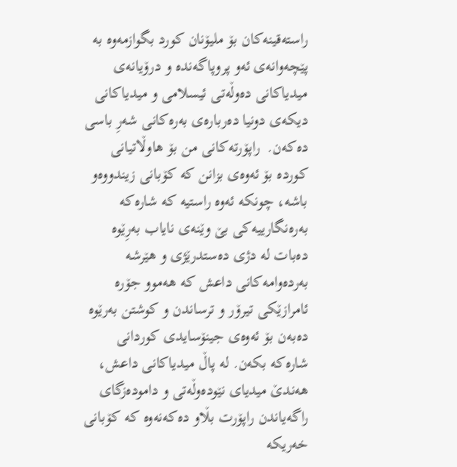راسته‌قینه‌كان بۆ ملیۆنان كورد بگوازمه‌وه‌ به‌ پێچه‌وانه‌ى ئه‌و پروپاگه‌نده‌ و درۆیانه‌ى میدیاكانى ده‌وڵه‌تى ئیسلامى و میدیاكانى دیكه‌ى دونیا ده‌رباره‌ى به‌ره‌كانى شه‌رِ باسى ده‌كه‌ن.  راپۆرته‌كانى من بۆ هاوڵاتیانى كورده‌ بۆ ئه‌وه‌ى بزانن كه‌ كۆبانى زیندووه‌و باشه‌، چونكه‌ ئه‌وه‌ راستیه‌ كه‌ شاره‌كه‌ به‌ره‌نگارییه‌كى بێ وێنه‌ى نایاب به‌رِێوه‌ ده‌بات له‌ دژى ده‌ستدرێژى و هێرشه‌ به‌رده‌وامه‌كانى داعش كه‌ هه‌موو جۆره‌ ئامرازێكى تیرۆر و ترساندن و كوشتن به‌رێوه‌ ده‌به‌ن بۆ ئه‌وه‌ى جینۆسایدى كوردانى شاره‌كه‌ بكه‌ن. له‌ پاڵ میدیاكانى داعش، هه‌ندێ میدیاى نێوده‌وڵه‌تى و داموده‌زگاى راگه‌یاندن راپۆرت بڵاو ده‌كه‌نه‌وه‌ كه‌ كۆبانى خه‌ریكه‌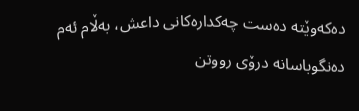ده‌كه‌وێته‌ ده‌ست چه‌كداره‌كانى داعش، به‌ڵام ئه‌م ده‌نگوباسانه‌ درۆى رووتن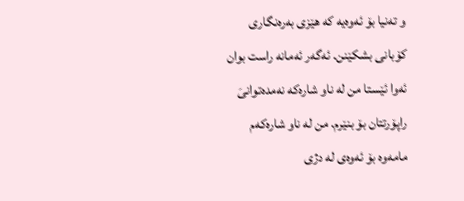و ته‌نیا بۆ ئه‌وه‌یه‌ كه‌ هێزى به‌ره‌نگارى كۆبانى بشكێنن. ئه‌گه‌ر ئه‌مانه‌ راست بوان ئه‌وا ئێستا من له‌ ناو شاره‌كه‌ نه‌مده‌توانىَ راپۆرتتان بۆ بنێرم. من له‌ ناو شاره‌كه‌م مامه‌وه‌ بۆ ئه‌وه‌ى له‌ دژى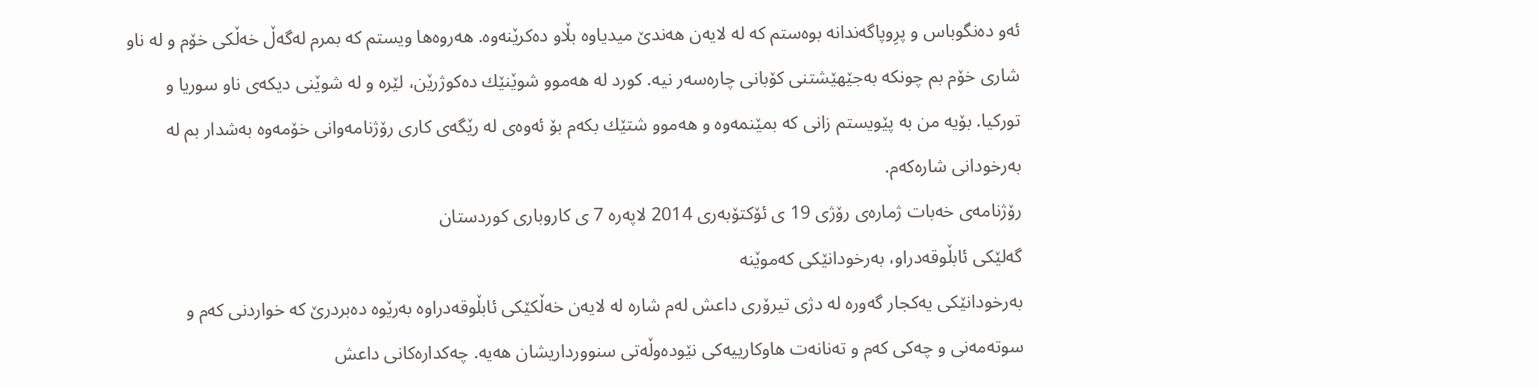ئه‌و ده‌نگوباس و پرِوپاگه‌ندانه‌ بوه‌ستم كه‌ له‌ لایه‌ن هه‌ندێ میدیاوه‌ بڵاو ده‌كرێنه‌وه‌. هه‌روه‌ها ویستم كه‌ بمرم له‌گه‌ڵ خه‌ڵكى خۆم و له‌ ناو شارى خۆم بم چونكه‌ به‌جێهێشتنى كۆبانى چاره‌سه‌ر نیه‌. كورد له‌ هه‌موو شوێنێك ده‌كوژرێن، لێره‌ و له‌ شوێنى دیكه‌ى ناو سوریا و توركیا. بۆیه‌ من به‌ پێویستم زانى كه‌ بمێنمه‌وه‌ و هه‌موو شتێك بكه‌م بۆ ئه‌وه‌ى له‌ رێگه‌ى كارى رۆژنامه‌وانى خۆمه‌وه‌ به‌شدار بم له‌ به‌رخودانى شاره‌كه‌م.
رۆژنامه‌ی خه‌بات ژماره‌ی رۆژی 19 ی ئۆکتۆبه‌ری 2014 لاپه‌ره‌ 7 ی کاروباری کوردستان
گه‌لێكى ئابڵوقه‌دراو، به‌رخودانێكى كه‌موێنه‌
به‌رخودانێكى یه‌كجار گه‌وره‌ له‌ دژى تیرۆرى داعش له‌م شاره‌ له‌ لایه‌ن خه‌ڵكێكى ئابڵوقه‌دراوه‌ به‌رێوه‌ ده‌بردرێ كه‌ خواردنى كه‌م و سوته‌مه‌نى و چه‌كى كه‌م و ته‌نانه‌ت هاوكارییه‌كى نێوده‌وڵه‌تى سنوورداریشان هه‌یه‌. چه‌كداره‌كانى داعش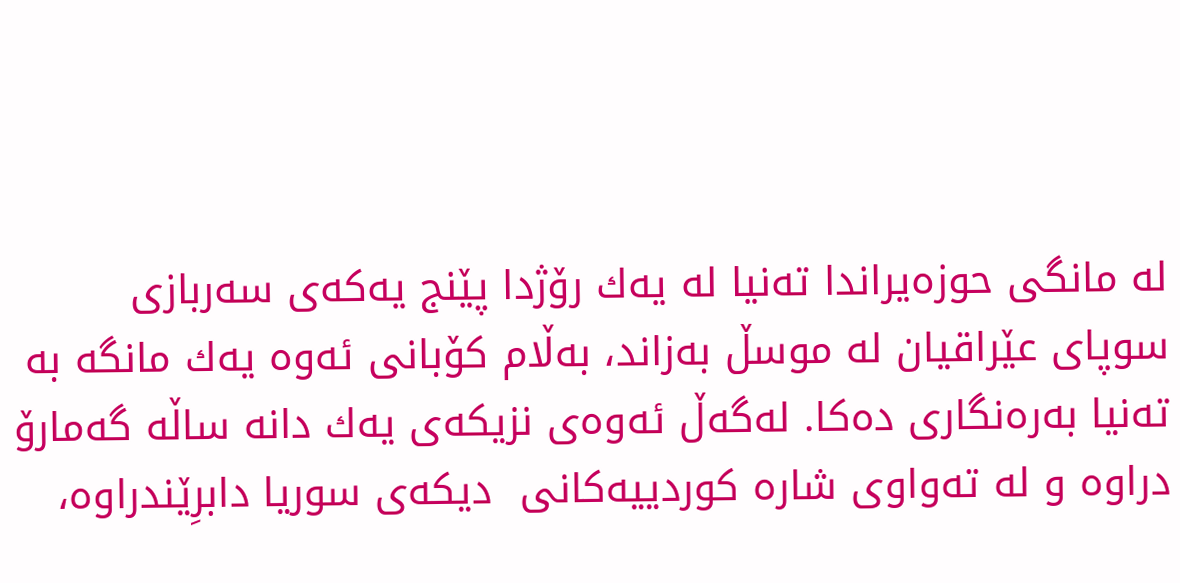له‌ مانگى حوزه‌یراندا ته‌نیا له‌ یه‌ك رۆژدا پێنج یه‌كه‌ى سه‌ربازى سوپاى عێراقیان له‌ موسڵ به‌زاند، به‌ڵام كۆبانى ئه‌وه‌ یه‌ك مانگه‌ به‌ ته‌نیا به‌ره‌نگارى ده‌كا. له‌گه‌ڵ ئه‌وه‌ى نزیكه‌ى یه‌ك دانه‌ ساڵه‌ گه‌مارۆ دراوه‌ و له‌ ته‌واوى شاره‌ كوردییه‌كانى  دیكه‌ى سوریا دابرِێندراوه‌،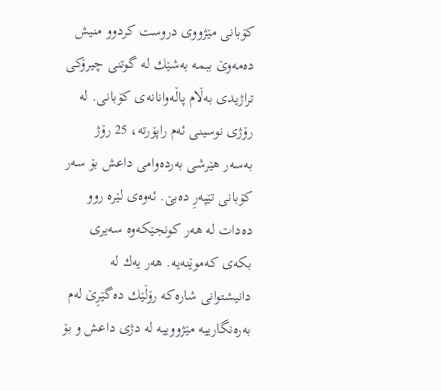كۆبانى مێژووى دروست كردوو منیش ده‌مه‌وێ ببمه‌ به‌شێك له‌ گوتنى چیرۆكى تراژیدى به‌ڵام پاڵه‌وانانه‌ى كۆبانى. له‌ رۆژى نوسینى ئه‌م راپۆرته‌، 25 رۆژ به‌سه‌ر هێرشى به‌رده‌وامى داعش بۆ سه‌ر كۆبانى تێپه‌رِ ده‌بێ. ئه‌وه‌ى لێره‌ روو ده‌دات له‌ هه‌ر كونجێكه‌وه‌ سه‌یرى بكه‌ى كه‌موێنه‌یه‌. هه‌ر یه‌ك له‌ دانیشتوانى شاره‌كه‌ رۆڵێك ده‌گێرِێ له‌م به‌ره‌نگارییه‌ مێژووییه‌ له‌ دژى داعش و بۆ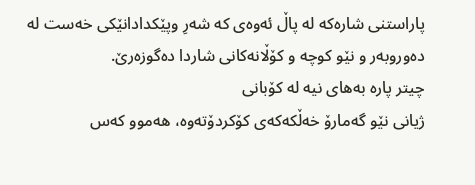پاراستنى شاره‌كه‌ له‌ پاڵ ئه‌وه‌ى كه‌ شه‌رِ وپێكدادانێكى خه‌ست له‌ ده‌وروبه‌ر و نێو كوچه‌ و كۆڵانه‌كانى شاردا ده‌گوزه‌رێ.
چیتر پاره‌ به‌هاى نیه‌ له‌ كۆبانی
ژیانى نێو گه‌مارۆ خه‌ڵكه‌كه‌ى كۆكردۆته‌وه‌، هه‌موو كه‌س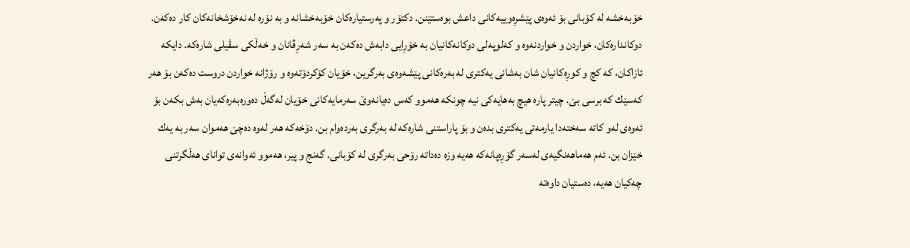خۆبه‌خشه‌ له‌ كۆبانی بۆ ئه‌وه‌ى پێشرِه‌وییه‌كانى داعش بوه‌ستێنن. دكتۆر و په‌رستیاره‌كان خۆبه‌خشانه‌ و به‌ نۆره‌ له‌ نه‌خۆشخانه‌كان كار ده‌كه‌ن. دوكانداره‌كان، خواردن و خواردنه‌وه‌ و كه‌لوپه‌لى دوكانه‌كانیان به‌ خۆرِایی دابه‌ش ده‌كه‌ن به‌ سه‌ر شه‌رِڤانان و خه‌ڵكى سڤیلى شاره‌كه‌. دایكه‌ ئازاكان، كه‌ كچ و كورِه‌كانیان شان به‌شانى یه‌كترى له‌ به‌ره‌كانى پێشه‌وه‌ى به‌رگرین، خۆیان كۆكردۆته‌وه‌ و رۆژانه‌ خواردن دروست ده‌كه‌ن بۆ هه‌ر كه‌سێك كه‌ برسى بێ. چیتر پاره‌ هیچ به‌هایه‌كى نیه‌ چونكه‌ هه‌موو كه‌س ده‌یانه‌وێ سه‌رمایه‌كانى خۆیان له‌گه‌ڵ ده‌وره‌به‌ره‌كه‌یان به‌ش بكه‌ن بۆ ئه‌وه‌ى له‌و كاته‌ سه‌خته‌دا یارمه‌تى یه‌كترى بده‌ن و بۆ پاراستنى شاره‌كه‌ له‌ به‌رگرى به‌رده‌وام بن. دۆخه‌كه‌ هه‌ر له‌وه‌ ده‌چێ هه‌موان سه‌ر به‌ یه‌ك خێزان بن. ئه‌م هه‌ماهه‌نگیه‌ى له‌سه‌ر گۆرِه‌پانه‌كه‌ هه‌یه‌ وزه‌ ده‌داته‌ رۆحى به‌رگرى له‌ كۆبانى. گه‌نج و پیر، هه‌موو ئه‌وانه‌ى تواناى هه‌ڵگرتنى چه‌كیان هه‌یه‌، ده‌ستیان داوه‌ته‌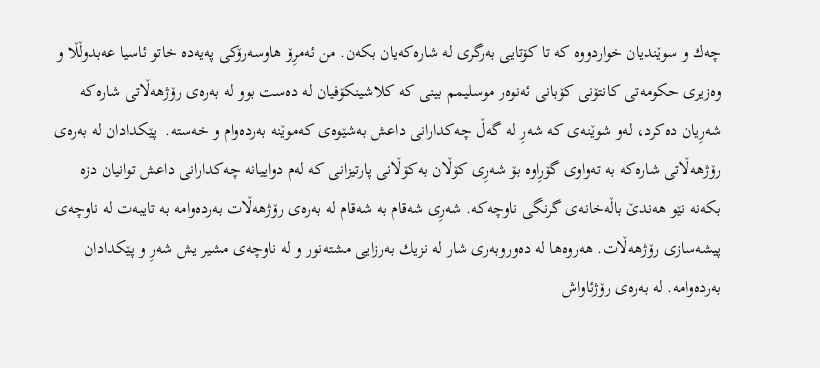چه‌ك و سوێندیان خواردووه‌ كه‌ تا كۆتایی به‌رگرى له‌ شاره‌كه‌یان بكه‌ن. من ئه‌مرِۆ هاوسه‌رۆكى په‌یه‌ده‌ خاتو ئاسیا عه‌بدوڵڵا و وه‌زیرى حكومه‌تى كانتۆنى كۆبانى ئه‌نوه‌ر موسلیمم بینى كه‌ كلاشینكۆفیان له‌ ده‌ست بوو له‌ به‌ره‌ى رۆژهه‌ڵاتى شاره‌كه‌ شه‌رِیان ده‌كرد، له‌و شوێنه‌ى كه‌ شه‌رِ له‌ گه‌ڵ چه‌كدارانى داعش به‌شێوه‌ى كه‌موێنه‌ به‌رده‌وام و خه‌سته‌.  پێكدادان له‌ به‌ره‌ى رۆژهه‌ڵاتى شاره‌كه‌ به‌ ته‌واوى گۆرِاوه‌ بۆ شه‌رِى كۆڵان به‌كۆڵانى پارتیزانى كه‌ له‌م دواییانه‌ چه‌كدارانى داعش توانیان دزه‌ بكه‌نه‌ نێو هه‌ندێ باڵه‌خانه‌ى گرنگى ناوچه‌كه‌. شه‌رِى شه‌قام به‌ شه‌قام له‌ به‌ره‌ى رۆژهه‌ڵات به‌رده‌وامه‌ به‌ تایبه‌ت له‌ ناوچه‌ى پیشه‌سازى رۆژهه‌ڵات. هه‌روه‌ها له‌ ده‌وروبه‌رى شار له‌ نزیك به‌رزایی مشته‌نور و له‌ ناوچه‌ى مشیر یش شه‌رِ و پێكدادان به‌رده‌وامه‌. له‌ به‌ره‌ى رۆژئاواش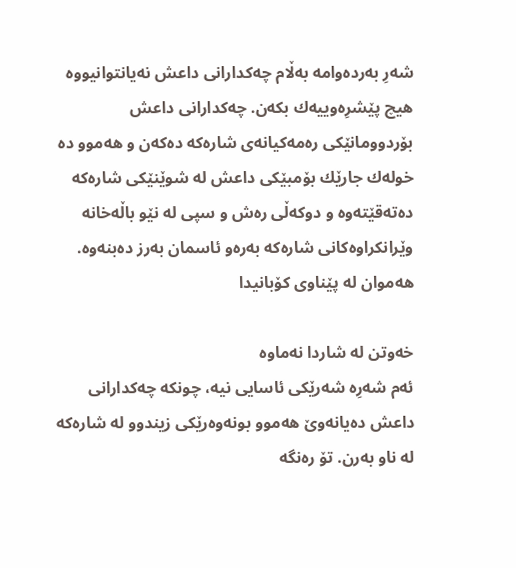شه‌رِ به‌رده‌وامه‌ به‌ڵام چه‌كدارانى داعش نه‌یانتوانیووه‌ هیچ پێشرِه‌وییه‌ك بكه‌ن. چه‌كدارانى داعش بۆردوومانێكى ره‌مه‌كیانه‌ى شاره‌كه‌ ده‌كه‌ن و هه‌موو ده‌ خوله‌ك جارێك بۆمبێكى داعش له‌ شوێنێكى شاره‌كه‌ ده‌ته‌قێته‌وه‌ و دوكه‌ڵى ره‌ش و سپى له‌ نێو باڵه‌خانه‌ وێرانكراوه‌كانى شاره‌كه‌ به‌ره‌و ئاسمان به‌رز ده‌بنه‌وه‌.
هه‌موان له‌ پێناوی کۆبانیدا

خه‌وتن له‌ شاردا نه‌ماوه‌
ئه‌م شه‌رِه‌ شه‌رێكى ئاسایی نیه‌، چونكه‌ چه‌كدارانى داعش ده‌یانه‌وێ هه‌موو بونه‌وه‌رێكى زیندوو له‌ شاره‌كه‌ له‌ ناو به‌رن. تۆ ره‌نگه‌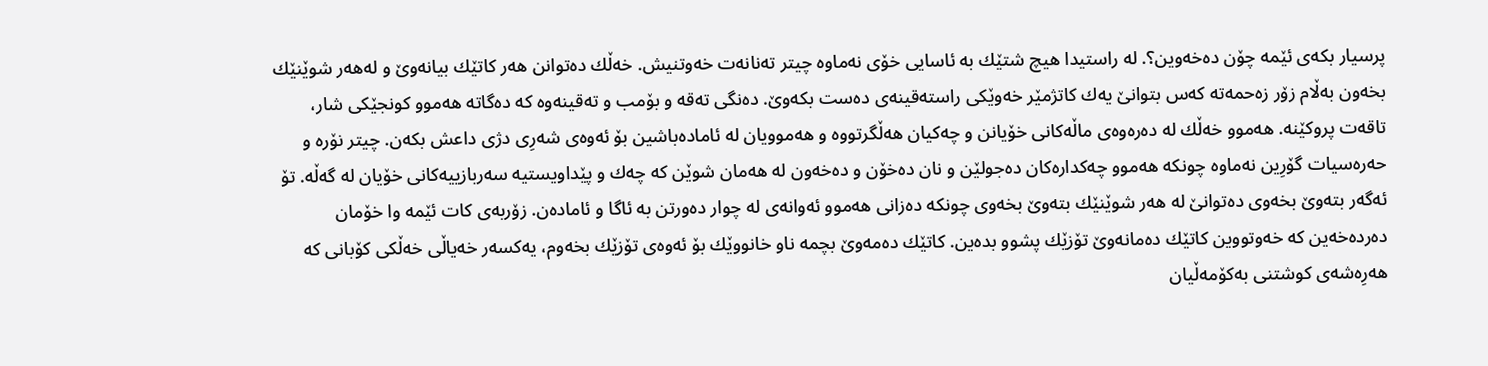پرسیار بكه‌ى ئێمه‌ چۆن ده‌خه‌وین؟. له‌ راستیدا هیچ شتێك به‌ ئاسایی خۆى نه‌ماوه‌ چیتر ته‌نانه‌ت خه‌وتنیش. خه‌ڵك ده‌توانن هه‌ر كاتێك بیانه‌وێ و له‌هه‌ر شوێنێك بخه‌ون به‌ڵام زۆر زه‌حمه‌ته‌ كه‌س بتوانێ یه‌ك كاتژمێر خه‌وێكى راسته‌قینه‌ى ده‌ست بكه‌وێ. ده‌نگى ته‌قه‌ و بۆمب و ته‌قینه‌وه‌ كه‌ ده‌گاته‌ هه‌موو كونجێكى شار، تاقه‌ت پروكێنه‌. هه‌موو خه‌ڵك له‌ ده‌ره‌وه‌ى ماڵه‌كانى خۆیانن و چه‌كیان هه‌ڵگرتووه‌ و هه‌موویان له‌ ئاماده‌باشین بۆ ئه‌وه‌ى شه‌رِى دژى داعش بكه‌ن. چیتر نۆره‌ و حه‌ره‌سیات گۆرِین نه‌ماوه‌ چونكه‌ هه‌موو چه‌كداره‌كان ده‌جولێن و نان ده‌خۆن و ده‌خه‌ون له‌ هه‌مان شوێن كه‌ چه‌ك و پێداویستیه‌ سه‌ربازییه‌كانى خۆیان له‌ گه‌ڵه‌. تۆ ئه‌گه‌ر بته‌وێ بخه‌وی ده‌توانێ له‌ هه‌ر شوێنێك بته‌وێ بخه‌وی چونكه‌ ده‌زانى هه‌موو ئه‌وانه‌ى له‌ چوار ده‌ورتن به‌ ئاگا و ئاماده‌ن. زۆربه‌ى كات ئێمه‌ وا خۆمان ده‌رده‌خه‌ین كه‌ خه‌وتووین كاتێك ده‌مانه‌وێ تۆزێك پشوو بده‌ین. كاتێك ده‌مه‌وێ بچمه‌ ناو خانووێك بۆ ئه‌وه‌ى تۆزێك بخه‌وم، یه‌كسه‌ر خه‌یاڵى خه‌ڵكى كۆبانى كه‌ هه‌رِه‌شه‌ى كوشتنى به‌كۆمه‌ڵیان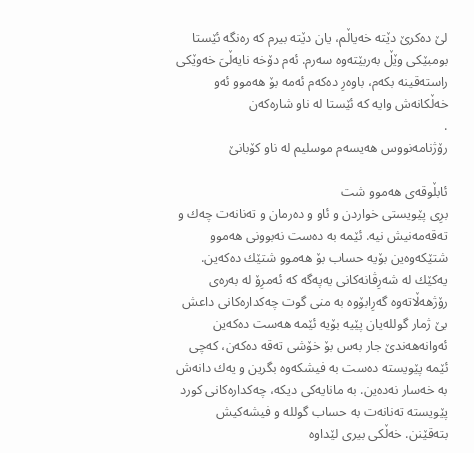لێ ده‌كرێ دێته‌ خه‌یاڵم، یان دێته‌ بیرم كه‌ ره‌نگه‌ ئێستا بومبێكى وێڵ به‌ربێته‌وه‌ سه‌رم. ئه‌م دۆخه‌ نایه‌ڵىَ خه‌وێكى راسته‌قینه‌ بكه‌م، باوه‌رِ ده‌كه‌م ئه‌مه‌ بۆ هه‌موو ئه‌و خه‌ڵكانه‌ش وایه‌ كه‌ ئێستا له‌ ناو شاره‌كه‌ن
.
رۆژنامه‌نووس هه‌یسه‌م موسلیم له‌ ناو کۆبانێ

ئابڵوقه‌ى هه‌موو شت
برِى پێویستى خواردن و ئاو و ده‌رمان و ته‌نانه‌ت چه‌ك و ته‌قه‌مه‌نیش نیه‌. ئێمه‌ به‌ ده‌ست نه‌بوونى هه‌موو شتێكه‌وه‌ین بۆیه‌ حساب بۆ هه‌موو شتێك ده‌كه‌ین. یه‌كێك له‌ شه‌رِڤانه‌كانى یه‌په‌گه‌ كه‌ ئه‌مرِۆ له‌ به‌ره‌ى رۆژهه‌ڵاته‌وه‌ گه‌رِابۆوه‌ به‌ منى گوت چه‌كداره‌كانى داعش بێ ژمار گولله‌یان پێیه‌ بۆیه‌ ئێمه‌ هه‌ست ده‌كه‌ین ئه‌وانه‌هه‌ندێ جار به‌س بۆ خۆشى ته‌قه‌ ده‌كه‌ن، كه‌چى ئێمه‌ پێویسته‌ ده‌ست به‌ فیشكه‌وه‌ بگرین و یه‌ك دانه‌ش به‌ خه‌سار نه‌ده‌ین. به‌ مانایه‌كى دیكه‌، چه‌كداره‌كانى كورد پێویسته‌ ته‌نانه‌ت به‌ حساب گولله‌ و فیشه‌كیش بته‌قێنن. خه‌ڵكى بیرى لێداوه‌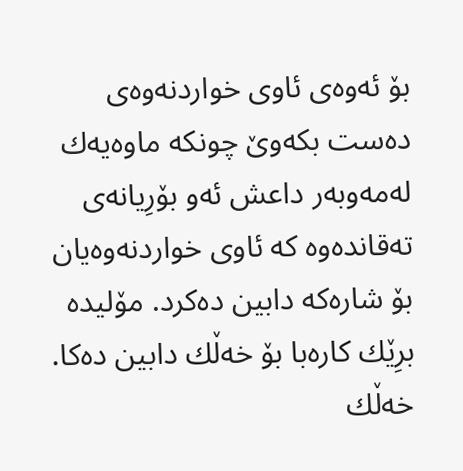بۆ ئه‌وه‌ى ئاوى خواردنه‌وه‌ى ده‌ست بكه‌وێ چونكه‌ ماوه‌یه‌ك له‌مه‌وبه‌ر داعش ئه‌و بۆرِیانه‌ى ته‌قانده‌وه‌ كه‌ ئاوى خواردنه‌وه‌یان بۆ شاره‌كه‌ دابین ده‌كرد. مۆلیده‌ برِێك كاره‌با بۆ خه‌ڵك دابین ده‌كا. خه‌ڵك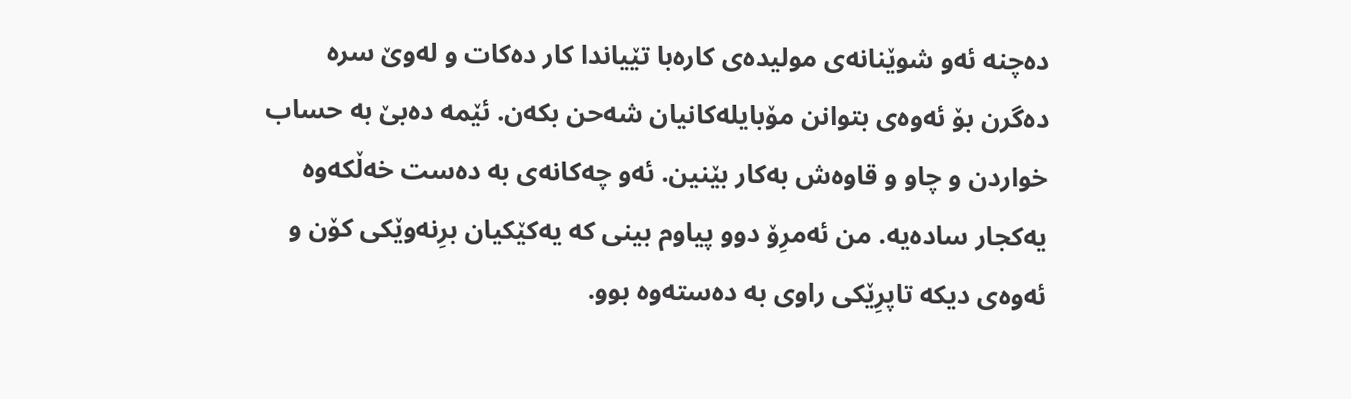ده‌چنه‌ ئه‌و شوێنانه‌ى مولیده‌ی كاره‌با تێیاندا كار ده‌كات و له‌وێ سره‌ ده‌گرن بۆ ئه‌وه‌ى بتوانن مۆبایله‌كانیان شه‌حن بكه‌ن. ئێمه‌ ده‌بێ به‌ حساب خواردن و چاو و قاوه‌ش به‌كار بێنین. ئه‌و چه‌كانه‌ى به‌ ده‌ست خه‌ڵكه‌وه‌ یه‌كجار ساده‌یه‌. من ئه‌مرِۆ دوو پیاوم بینى كه‌ یه‌كێكیان برِنه‌وێكى كۆن و ئه‌وه‌ى دیكه‌ تاپرِێكى راوى به‌ ده‌سته‌وه‌ بوو.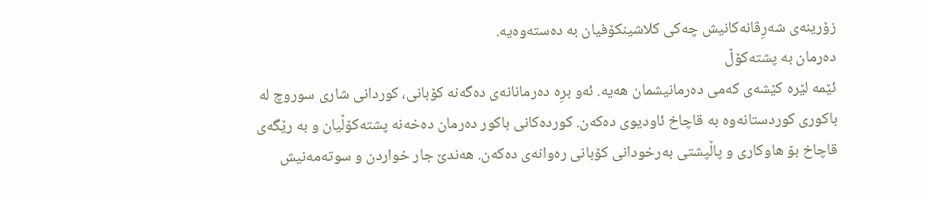زۆرینه‌ى شه‌رِڤانه‌كانیش چه‌كى كلاشینكۆفیان به‌ ده‌سته‌وه‌یه‌.
ده‌رمان به‌ پشته‌كۆڵ
ئێمه‌ لێره‌ كێشه‌ى كه‌مى ده‌رمانیشمان هه‌یه‌. ئه‌و برِه‌ ده‌رمانانه‌ى ده‌گه‌نه‌ كۆبانى، كوردانى شارى سوروچ له‌ باكورى كوردستانه‌وه‌ به‌ قاچاخ ئاودیوى ده‌كه‌ن. كورده‌كانى باكور ده‌رمان ده‌خه‌نه‌ پشته‌كۆڵیان و به‌ رێگه‌ى قاچاخ بۆ هاوكارى و پاڵپشتى به‌رخودانى كۆبانى ره‌وانه‌ى ده‌كه‌ن. هه‌ندێ جار خواردن و سوته‌مه‌نیش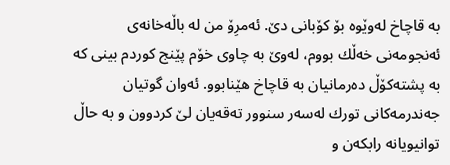به‌ قاچاخ له‌وێوه‌ بۆ كۆبانى دێ. ئه‌مرِۆ من له‌ باڵه‌خانه‌ى ئه‌نجومه‌نى خه‌ڵك بووم، له‌وێ به‌ چاوى خۆم پێنج كوردم بینى كه‌ به‌ پشته‌كۆڵ ده‌رمانیان به‌ قاچاخ هێنابوو. ئه‌وان گوتیان جه‌ندرمه‌كانى تورك له‌سه‌ر سنوور ته‌قه‌یان لێ كردوون و به‌ حاڵ توانیویانه‌ رابكه‌ن و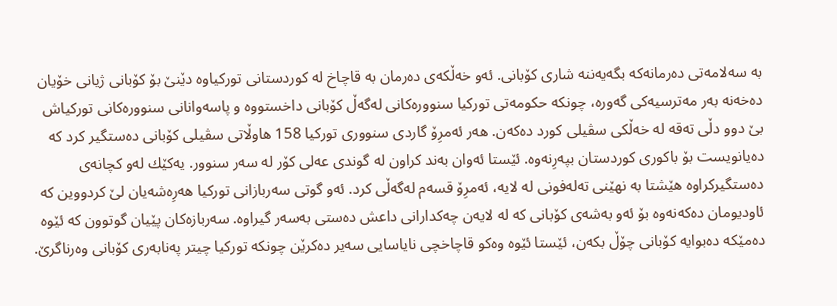به‌ سه‌لامه‌تى ده‌رمانه‌كه‌ بگه‌یه‌ننه‌ شارى كۆبانى. ئه‌و خه‌ڵكه‌ى ده‌رمان به‌ قاچاخ له‌ كوردستانى توركیاوه‌ دێنێ بۆ كۆبانى ژیانى خۆیان ده‌خه‌نه‌ به‌ر مه‌ترسیه‌كى گه‌وره‌، چونكه‌ حكومه‌تى توركیا سنووره‌كانى له‌گه‌ڵ كۆبانى داخستووه‌ و پاسه‌وانانى سنووره‌كانى توركیاش بێ دوو دڵى ته‌قه‌ له‌ خه‌ڵكى سڤیلى كورد ده‌كه‌ن. هه‌ر ئه‌مرِۆ گاردى سنوورى توركیا 158 هاوڵاتى سڤیلى كۆبانى ده‌ستگیر كرد كه‌ ده‌یانویست بۆ باكورى كوردستان بپه‌رِنه‌وه‌. ئێستا ئه‌وان به‌ند كراون له‌ گوندى عه‌لى كۆر له‌ سه‌ر سنوور. یه‌كێك له‌و كچانه‌ى ده‌ستگیركراوه‌ هێشتا به‌ نهێنى ته‌له‌فونى له‌ لایه‌، ئه‌مرِۆ قسه‌م له‌گه‌ڵى كرد. ئه‌و گوتى سه‌ربازانى توركیا هه‌رِه‌شه‌یان لێ كردووین كه‌ ئاودیومان ده‌كه‌نه‌وه‌ بۆ ئه‌و به‌شه‌ى كۆبانى كه‌ له‌ لایه‌ن چه‌كدارانى داعش ده‌ستى به‌سه‌ر گیراوه‌. سه‌ربازه‌كان پێیان گوتوون كه‌ ئێوه‌ ده‌مێكه‌ ده‌بوایه‌ كۆبانى چۆڵ بكه‌ن، ئێستا ئێوه‌ وه‌كو قاچاخچى نایاسایی سه‌یر ده‌كرێن چونكه‌ توركیا چیتر په‌نابه‌رى كۆبانى وه‌رناگرێ.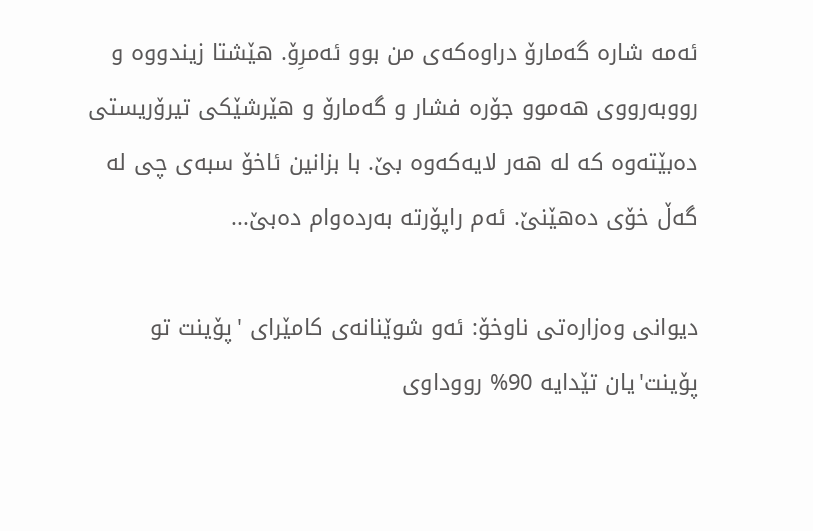ئه‌مه‌ شاره‌ گه‌مارۆ دراوه‌كه‌ى من بوو ئه‌مرِۆ. هێشتا زیندووه‌ و رووبه‌رووى هه‌موو جۆره‌ فشار و گه‌مارۆ و هێرشێكى تیرۆریستى ده‌بێته‌وه‌ كه‌ له‌ هه‌ر لایه‌كه‌وه‌ بێ. با بزانین ئاخۆ سبه‌ى چى له‌ گه‌ڵ خۆى ده‌هێنێ. ئه‌م راپۆرته‌ به‌رده‌وام ده‌بێ...

دیوانی وه‌زاره‌تی ناوخۆ: ئەو شوێنانەی کامێرای 'پۆینت تو پۆینت'یان تێدایە 90% رووداوی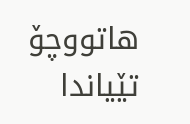هاتووچۆ تێیاندا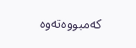کەمبووەتەوە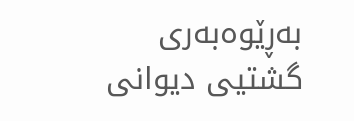به‌ڕێوه‌به‌ری گشتیی دیوانی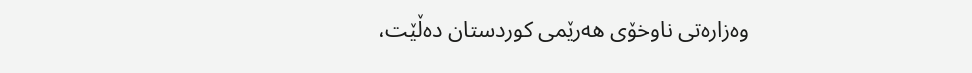وه‌زاره‌تی ناوخۆی هەرێمی کوردستان دەڵێت،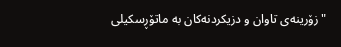"زۆرینەی تاوان و دزیکردنەکان بە ماتۆڕسکیلی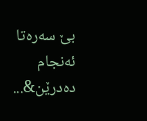بێ سەرەتا ئەنجام دەدرێن&...